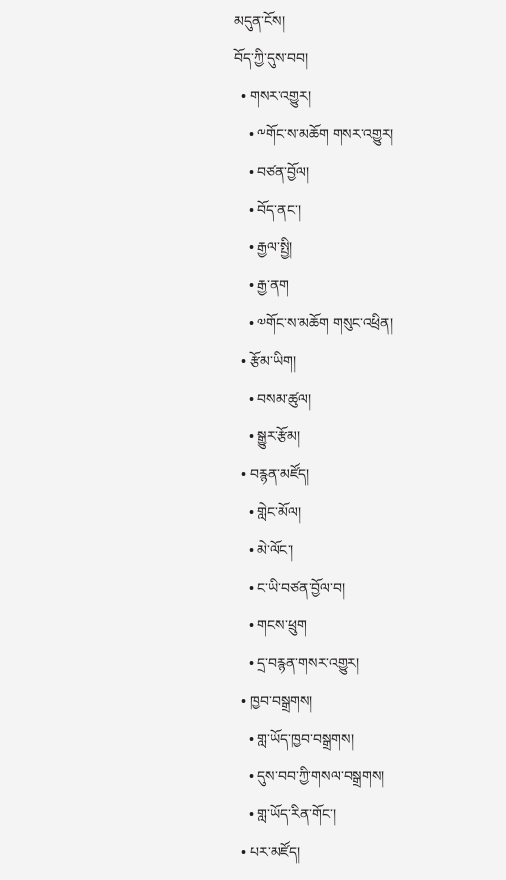མདུན་ངོས།
བོད་ཀྱི་དུས་བབ།
  • གསར་འགྱུར།
    • ༸གོང་ས་མཆོག གསར་འགྱུར།
    • བཙན་བྱོལ།
    • བོད་ནང་།
    • རྒྱལ་སྤྱི།
    • རྒྱ་ནག
    • ༧གོང་ས་མཆོག གསུང་འཕྲིན།
  • རྩོམ་ཡིག།
    • བསམ་ཚུལ།
    • སྒྱུར་རྩོམ།
  • བརྙན་མཛོད།
    • གླེང་མོལ།
    • མེ་ལོང་།
    • ང་ཡི་བཙན་བྱོལ་བ།
    • གངས་ཕྲུག
    • དྲ་བརྙན་གསར་འགྱུར།
  • ཁྱབ་བསྒྲགས།
    • གླ་ཡོད་ཁྱབ་བསྒྲགས།
    • དུས་བབ་ཀྱི་གསལ་བསྒྲགས།
    • གླ་ཡོད་རིན་གོང་།
  • པར་མཛོད།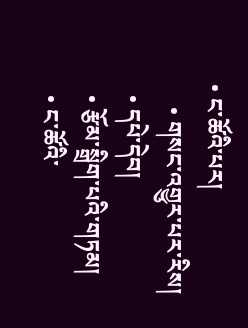• ང་ཚོའི་པར།
    • གསང་འགྱུར་པར་རིས།
  • དཔེ་དེབ།
  • རྩོམ་སྒྲིག་པའི་གཏམ།
  • ང་ཚོའི་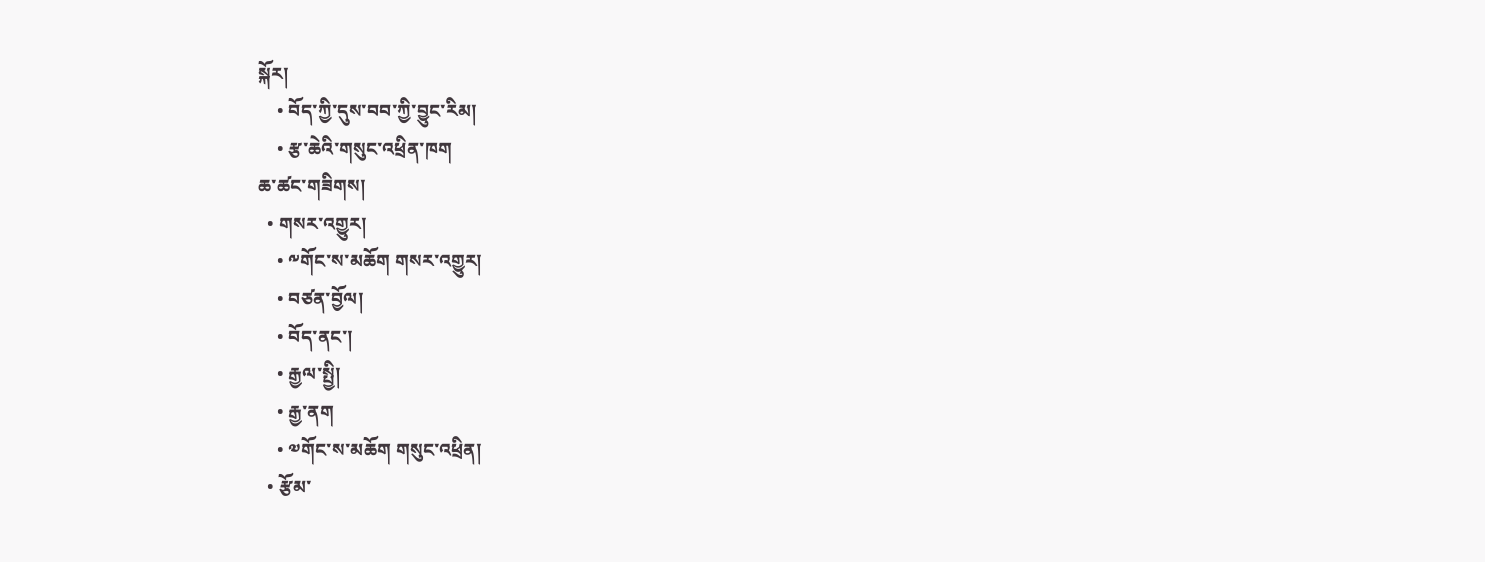སྐོར།
    • བོད་ཀྱི་དུས་བབ་ཀྱི་བྱུང་རིམ།
    • རྩ་ཆེའི་གསུང་འཕྲིན་ཁག
ཆ་ཚང་གཟིགས།
  • གསར་འགྱུར།
    • ༸གོང་ས་མཆོག གསར་འགྱུར།
    • བཙན་བྱོལ།
    • བོད་ནང་།
    • རྒྱལ་སྤྱི།
    • རྒྱ་ནག
    • ༧གོང་ས་མཆོག གསུང་འཕྲིན།
  • རྩོམ་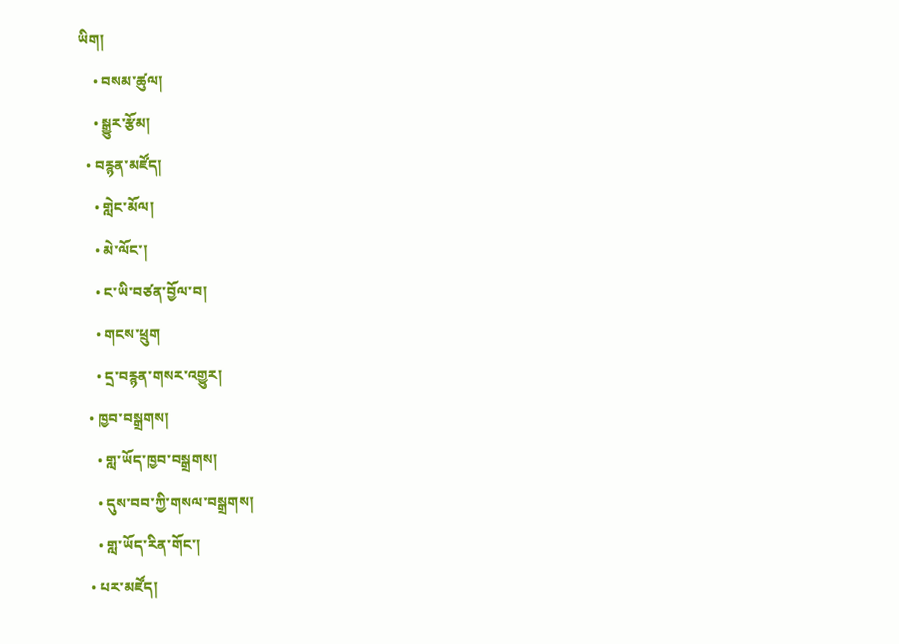ཡིག།
    • བསམ་ཚུལ།
    • སྒྱུར་རྩོམ།
  • བརྙན་མཛོད།
    • གླེང་མོལ།
    • མེ་ལོང་།
    • ང་ཡི་བཙན་བྱོལ་བ།
    • གངས་ཕྲུག
    • དྲ་བརྙན་གསར་འགྱུར།
  • ཁྱབ་བསྒྲགས།
    • གླ་ཡོད་ཁྱབ་བསྒྲགས།
    • དུས་བབ་ཀྱི་གསལ་བསྒྲགས།
    • གླ་ཡོད་རིན་གོང་།
  • པར་མཛོད།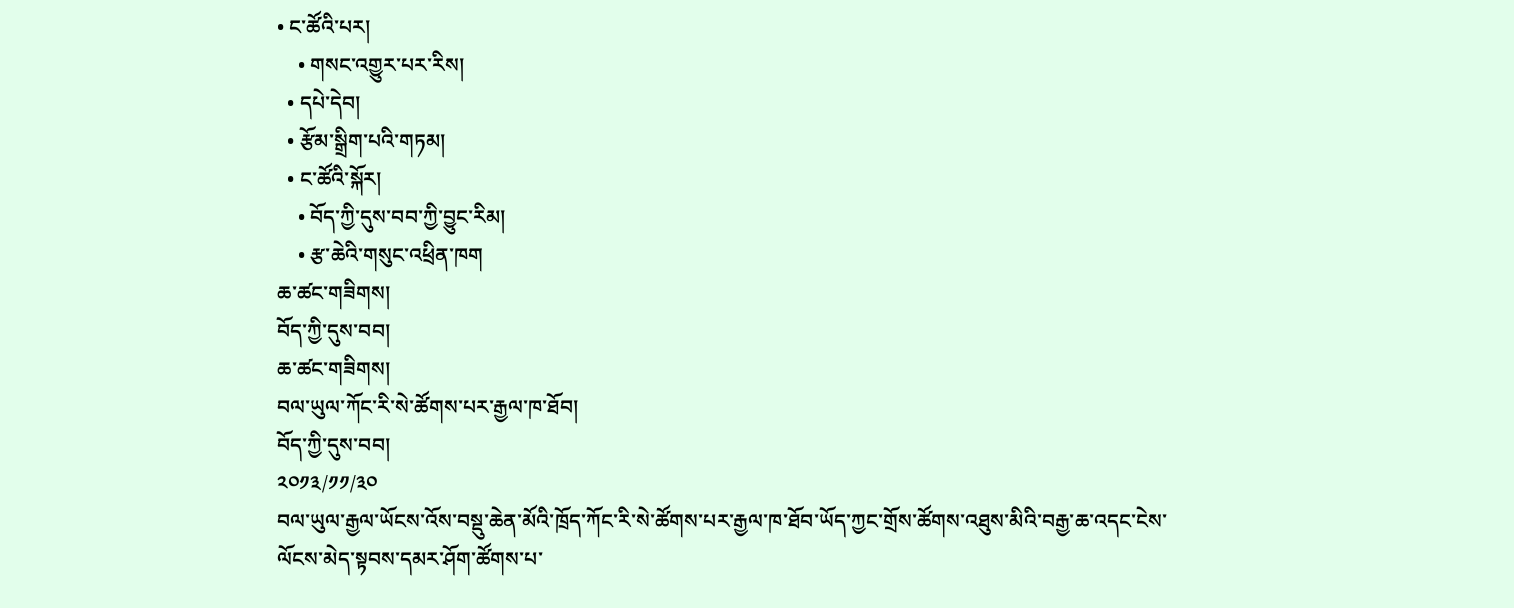• ང་ཚོའི་པར།
    • གསང་འགྱུར་པར་རིས།
  • དཔེ་དེབ།
  • རྩོམ་སྒྲིག་པའི་གཏམ།
  • ང་ཚོའི་སྐོར།
    • བོད་ཀྱི་དུས་བབ་ཀྱི་བྱུང་རིམ།
    • རྩ་ཆེའི་གསུང་འཕྲིན་ཁག
ཆ་ཚང་གཟིགས།
བོད་ཀྱི་དུས་བབ།
ཆ་ཚང་གཟིགས།
བལ་ཡུལ་ཀོང་རི་སེ་ཚོགས་པར་རྒྱལ་ཁ་ཐོབ།
བོད་ཀྱི་དུས་བབ།
༢༠༡༣/༡༡/༣༠
བལ་ཡུལ་རྒྱལ་ཡོངས་འོས་བསྡུ་ཆེན་མོའི་ཁྲོད་ཀོང་རི་སེ་ཚོགས་པར་རྒྱལ་ཁ་ཐོབ་ཡོད་ཀྱང་གྲོས་ཚོགས་འཐུས་མིའི་བརྒྱ་ཆ་འདང་ངེས་ལོངས་མེད་སྟབས་དམར་ཤོག་ཚོགས་པ་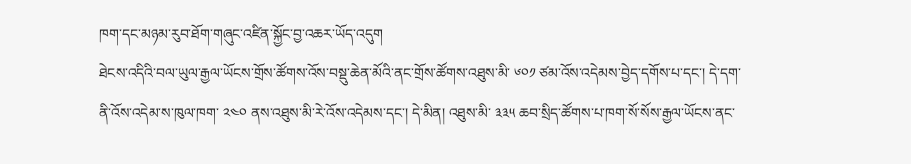ཁག་དང་མཉམ་རུབ་ཐོག་གཞུང་འཛིན་སྐྱོང་བྱ་འཆར་ཡོད་འདུག
ཐེངས་འདིའི་བལ་ཡུལ་རྒྱལ་ཡོངས་གྲོས་ཚོགས་འོས་བསྡུ་ཆེན་མོའི་ནང་གྲོས་ཚོགས་འཐུས་མི་ ༦༠༡ ཙམ་འོས་འདེམས་བྱེད་དགོས་པ་དང་། དེ་དག་ནི་འོས་འདེམ་ས་ཁུལ་ཁག་ ༢༤༠ ནས་འཐུས་མི་རེ་འོས་འདེམས་དང་། དེ་མིན། འཐུས་མི་ ༣༣༥ ཆབ་སྲིད་ཚོགས་པ་ཁག་སོ་སོས་རྒྱལ་ཡོངས་ནང་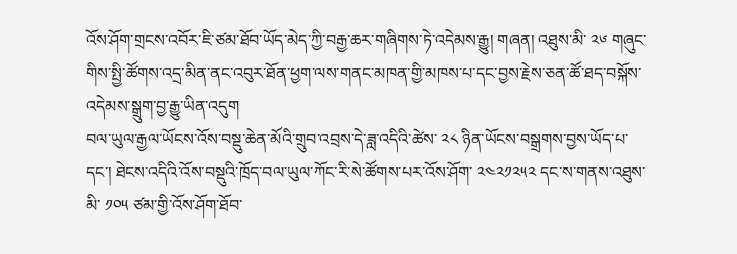འོས་ཤོག་གྲངས་འབོར་ཇི་ཙམ་ཐོབ་ཡོད་མེད་ཀྱི་བརྒྱ་ཆར་གཞིགས་ཏེ་འདེམས་རྒྱུ། གཞན། འཐུས་མི་ ༢༦ གཞུང་གིས་སྤྱི་ཚོགས་འདྲ་མིན་ནང་འབུར་ཐོན་ཕྱག་ལས་གནང་མཁན་གྱི་མཁས་པ་དང་བྱས་རྗེས་ཅན་ཚོ་ཐད་བསྐོས་འདེམས་སྒྲུག་བྱ་རྒྱུ་ཡིན་འདུག
བལ་ཡུལ་རྒྱལ་ཡོངས་འོས་བསྡུ་ཆེན་མོའི་གྲུབ་འབྲས་དེ་ཟླ་འདིའི་ཚེས་ ༢༨ ཉིན་ཡོངས་བསྒྲགས་བྱས་ཡོད་པ་དང་། ཐེངས་འདིའི་འོས་བསྡུའི་ཁྲོད་བལ་ཡུལ་ཀོང་རི་སེ་ཚོགས་པར་འོས་ཤོག་ ༢༤༢༡༢༥༢ དང་ས་གནས་འཐུས་མི་ ༡༠༥ ཙམ་གྱི་འོས་ཤོག་ཐོབ་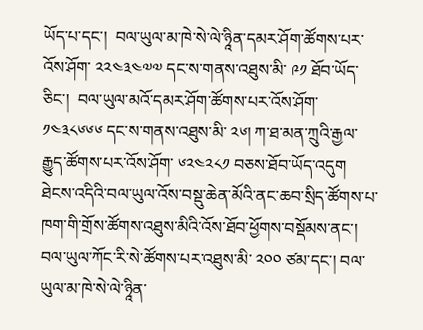ཡོད་པ་དང་།  བལ་ཡུལ་མ་ཁེ་སེ་ལེ་ཉཱིན་དམར་ཤོག་ཚོགས་པར་འོས་ཤོག་ ༢༢༤༣༤༧༧ དང་ས་གནས་འཐུས་མི་ ༩༡ ཐོབ་ཡོད་ཅིང་།  བལ་ཡུལ་མའོ་དམར་ཤོག་ཚོགས་པར་འོས་ཤོག་ ༡༤༣༨༦༦༦ དང་ས་གནས་འཐུས་མི་ ༢༦། ཀ་ཐ་མན་ཀྲུའི་རྒྱལ་རྒྱུད་ཚོགས་པར་འོས་ཤོག་ ༦༢༤༢༨༡ བཅས་ཐོབ་ཡོད་འདུག
ཐེངས་འདིའི་བལ་ཡུལ་འོས་བསྡུ་ཆེན་མོའི་ནང་ཆབ་སྲིད་ཚོགས་པ་ཁག་གི་གྲོས་ཚོགས་འཐུས་མིའི་འོས་ཐོབ་ཕྱོགས་བསྡོམས་ནང་། བལ་ཡུལ་ཀོང་རི་སེ་ཚོགས་པར་འཐུས་མི་ ༢༠༠ ཙམ་དང་། བལ་ཡུལ་མ་ཁེ་སེ་ལེ་ཉཱིན་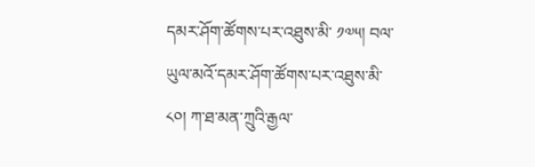དམར་ཤོག་ཚོགས་པར་འཐུས་མི་ ༡༧༥། བལ་ཡུལ་མའོ་དམར་ཤོག་ཚོགས་པར་འཐུས་མི་ ༨༠། ཀ་ཐ་མན་ཀྲུའི་རྒྱལ་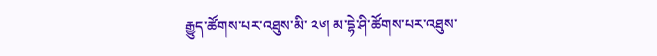རྒྱུད་ཚོགས་པར་འཐུས་མི་ ༢༦། མ་དྷེ་ཤི་ཚོགས་པར་འཐུས་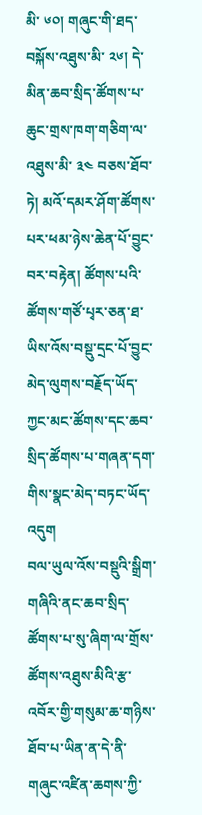མི་ ༦༠། གཞུང་གི་ཐད་བསྐོས་འཐུས་མི་ ༢༦། དེ་མིན་ཆབ་སྲིད་ཚོགས་པ་ཆུང་གྲས་ཁག་གཅིག་ལ་འཐུས་མི་ ༣༤ བཅས་ཐོབ་ཏེ། མའོ་དམར་ཤོག་ཚོགས་པར་ཕམ་ཉེས་ཆེན་པོ་བྱུང་བར་བརྟེན། ཚོགས་པའི་ཚོགས་གཙོ་པྭར་ཅན་ཐ་ཡིས་འོས་བསྡུ་དྲང་པོ་བྱུང་མེད་ལུགས་བརྗོད་ཡོད་ཀྱང་མང་ཚོགས་དང་ཆབ་སྲིད་ཚོགས་པ་གཞན་དག་གིས་སྣང་མེད་བཏང་ཡོད་འདུག
བལ་ཡུལ་འོས་བསྡུའི་སྒྲིག་གཞིའི་ནང་ཆབ་སྲིད་ཚོགས་པ་སུ་ཞིག་ལ་གྲོས་ཚོགས་འཐུས་མིའི་རྩ་འབོར་གྱི་གསུམ་ཆ་གཉིས་ཐོབ་པ་ཡིན་ན་དེ་ནི་གཞུང་འཛིན་ཆགས་ཀྱི་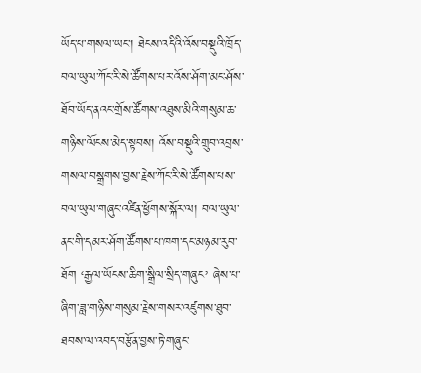ཡོད་པ་གསལ་ཡང་། ཐེངས་འདིའི་འོས་བསྡུའི་ཁྲོད་བལ་ཡུལ་ཀོང་རི་སེ་ཚོགས་པར་འོས་ཤོག་མང་ཤོས་ཐོབ་ཡོད་ནའང་གྲོས་ཚོགས་འཐུས་མིའི་གསུམ་ཆ་གཉིས་ལོངས་མེད་སྟབས། འོས་བསྡུའི་གྲུབ་འབྲས་གསལ་བསྒྲགས་བྱས་རྗེས་ཀོང་རི་སེ་ཚོགས་པས་བལ་ཡུལ་གཞུང་འཛིན་ཕྱོགས་སྐོར་ལ། བལ་ཡུལ་ནང་གི་དམར་ཤོག་ཚོགས་པ་ཁག་དང་མཉམ་རུབ་ཐོག ‘རྒྱལ་ཡོངས་ཆིག་སྒྲིལ་སྲིད་གཞུང’ ཞེས་པ་ཞིག་ཟླ་གཉིས་གསུམ་རྗེས་གསར་འཛུགས་ཐུབ་ཐབས་ལ་འབད་བརྩོན་བྱས་ཏེ་གཞུང་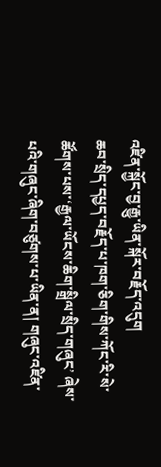འཛིན་སྐྱོང་བྱ་རྒྱུ་ཡིན་སྐོར་བརྗོད་འདུག
ཆབ་སྲིད་དཔྱད་བརྗོད་པ་ཁག་ཅིག་གིས་ཀོང་རི་སེ་ཚོགས་པས་‘རྒྱལ་ཡོངས་ཆིག་སྒྲིལ་སྲིད་གཞུང’ ཞེས་པའི་གཞུང་ཞིག་བཙུགས་པ་ཡིན་ན། གཞུང་འཛིན་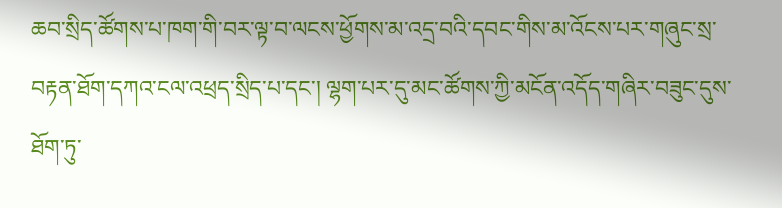ཆབ་སྲིད་ཚོགས་པ་ཁག་གི་བར་ལྟ་བ་ལངས་ཕྱོགས་མ་འདྲ་བའི་དབང་གིས་མ་འོངས་པར་གཞུང་སྲ་བརྟན་ཐོག་དཀའ་ངལ་འཕྲད་སྲིད་པ་དང་། ལྷག་པར་དུ་མང་ཚོགས་ཀྱི་མངོན་འདོད་གཞིར་བཟུང་དུས་ཐོག་ཏུ་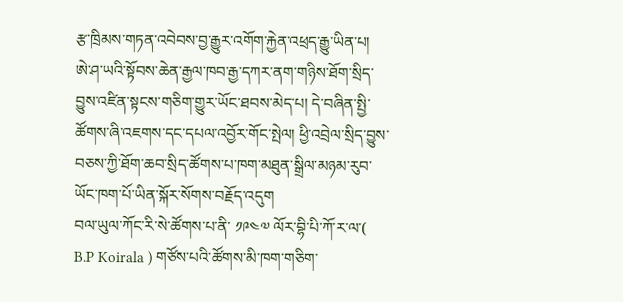རྩ་ཁྲིམས་གཏན་འབེབས་བྱ་རྒྱུར་འགོག་རྐྱེན་འཕྲད་རྒྱུ་ཡིན་པ། ཨེ་ཤ་ཡའི་སྟོབས་ཆེན་རྒྱལ་ཁབ་རྒྱ་དཀར་ནག་གཉིས་ཐོག་སྲིད་བྱུས་འཛིན་སྟངས་གཅིག་གྱུར་ཡོང་ཐབས་མེད་པ། དེ་བཞིན་སྤྱི་ཚོགས་ཞི་འཇགས་དང་དཔལ་འབྱོར་གོང་སྤེལ། ཕྱི་འབྲེལ་སྲིད་བྱུས་བཅས་ཀྱི་ཐོག་ཆབ་སྲིད་ཚོགས་པ་ཁག་མཐུན་སྒྲིལ་མཉམ་རུབ་ཡོང་ཁག་པོ་ཡིན་སྐོར་སོགས་བརྗོད་འདུག
བལ་ཡུལ་ཀོང་རི་སེ་ཚོགས་པ་ནི་ ༡༩༤༧ ལོར་བྷི་པི་ཀོ་ར་ལ་( B.P Koirala ) གཙོས་པའི་ཚོགས་མི་ཁག་གཅིག་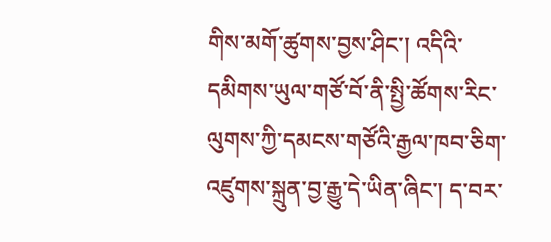གིས་མགོ་ཚུགས་བྱས་ཤིང་། འདིའི་དམིགས་ཡུལ་གཙོ་བོ་ནི་སྤྱི་ཚོགས་རིང་ལུགས་ཀྱི་དམངས་གཙོའི་རྒྱལ་ཁབ་ཅིག་འཛུགས་སྐྲུན་བྱ་རྒྱུ་དེ་ཡིན་ཞིང་། ད་བར་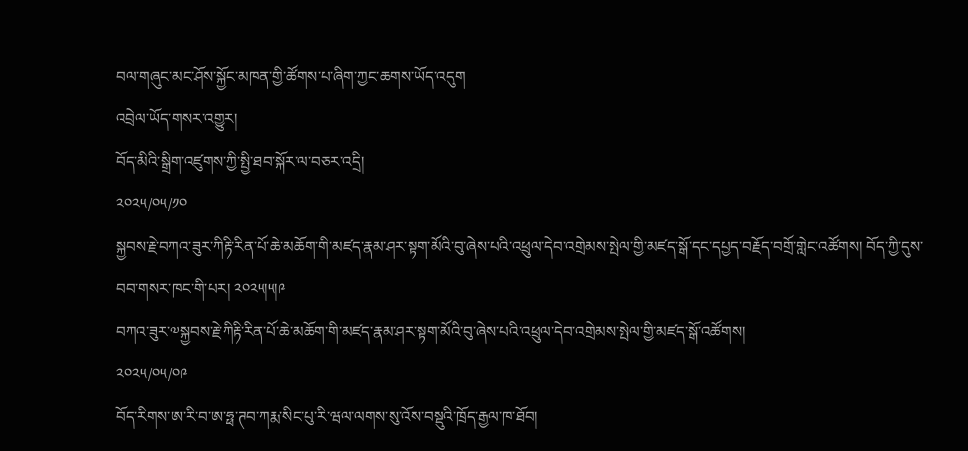བལ་གཞུང་མང་ཤོས་སྐྱོང་མཁན་གྱི་ཚོགས་པ་ཞིག་ཀྱང་ཆགས་ཡོད་འདུག
འབྲེལ་ཡོད་གསར་འགྱུར།
བོད་མིའི་སྒྲིག་འཛུགས་ཀྱི་སྤྱི་ཐབ་སྐོར་ལ་བཅར་འདྲི།
༢༠༢༥/༠༥/༡༠
སྐྱབས་རྗེ་བཀའ་ཟུར་ཀིརྟི་རིན་པོ་ཆེ་མཆོག་གི་མཛད་རྣམ་ཤར་སྟག་མོའི་བུ་ཞེས་པའི་འཕྲུལ་དེབ་འགྲེམས་སྤེལ་གྱི་མཛད་སྒོ་དང་དཔྱད་བརྗོད་བགྲོ་གླེང་འཚོགས། བོད་ཀྱི་དུས་བབ་གསར་ཁང་གི་པར། ༢༠༢༥།༥།༩
བཀའ་ཟུར་༧སྐྱབས་རྗེ་ཀིརྟི་རིན་པོ་ཆེ་མཆོག་གི་མཛད་རྣམ་ཤར་སྟག་མོའི་བུ་ཞེས་པའི་འཕྲུལ་དེབ་འགྲེམས་སྤེལ་གྱི་མཛད་སྒོ་འཚོགས།
༢༠༢༥/༠༥/༠༩
བོད་རིགས་ཨ་རི་བ་ཨ་ཧྥ་ཊབ་ཀརྨ་སིང་པུ་རི་ཝལ་ལགས་སུ་འོས་བསྡུའི་ཁྲོད་རྒྱལ་ཁ་ཐོབ།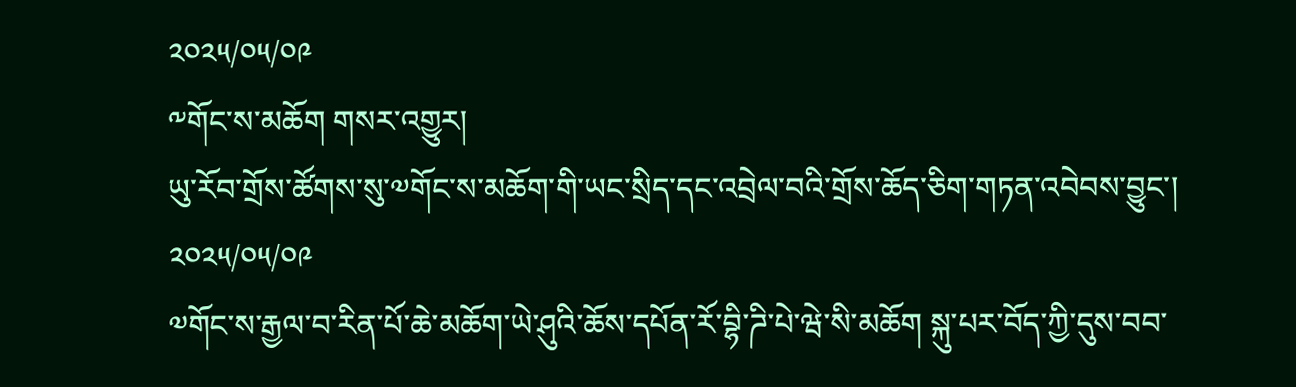༢༠༢༥/༠༥/༠༩
༸གོང་ས་མཆོག གསར་འགྱུར།
ཡུ་རོབ་གྲོས་ཚོགས་སུ་༧གོང་ས་མཆོག་གི་ཡང་སྲིད་དང་འབྲེལ་བའི་གྲོས་ཆོད་ཅིག་གཏན་འབེབས་བྱུང་།
༢༠༢༥/༠༥/༠༩
༧གོང་ས་རྒྱལ་བ་རིན་པོ་ཆེ་མཆོག་ཡེ་ཤུའི་ཆོས་དཔོན་རོ་བྷི་ཌི་པེ་ཝེ་སི་མཆོག སྐུ་པར་བོད་ཀྱི་དུས་བབ་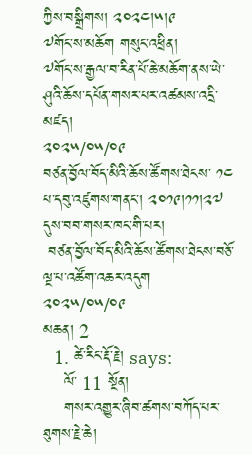ཀྱིས་བསྒྲིགས། ༢༠༢༤།༥།༩
༧གོང་ས་མཆོག གསུང་འཕྲིན།
༧གོང་ས་རྒྱལ་བ་རིན་པོ་ཆེ་མཆོག་ནས་ཡེ་ཤུའི་ཆོས་དཔོན་གསར་པར་འཚམས་འདྲི་མཛད།
༢༠༢༥/༠༥/༠༩
བཙན་བྱོལ་བོད་མིའི་ཆོས་ཚོགས་ཐེངས་ ༡༤ པ་དབུ་འཛུགས་གནང་། ༢༠༡༩།༡༡།༢༧ དུས་བབ་གསར་ཁང་གི་པར།
 བཙན་བྱོལ་བོད་མིའི་ཆོས་ཚོགས་ཐེངས་བཅོ་ལྔ་པ་འཚོག་འཆར་འདུག
༢༠༢༥/༠༥/༠༩
མཆན། 2
  1. ཚེ་རིང་རྡོ་རྗེ། says:
    ལོ་ 11 སྔོན།
    གསར་འགྱུར་ཞིབ་ཚགས་བཀོད་པར་ཐུགས་རྗེ་ཆེ།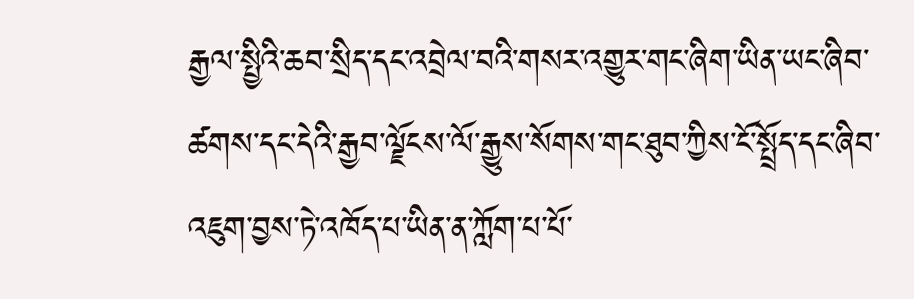རྒྱལ་སྤྱིའི་ཆབ་སྲིད་དང་འབྲེལ་བའི་གསར་འགྱུར་གང་ཞིག་ཡིན་ཡང་ཞིབ་ཚགས་དང་དེའི་རྒྱབ་ལྗོངས་ལོ་རྒྱུས་སོགས་གང་ཐུབ་ཀྱིས་ངོ་སྤྲོད་དང་ཞིབ་འཇུག་བྱས་ཏེ་འཁོད་པ་ཡིན་ན་ཀློག་པ་པོ་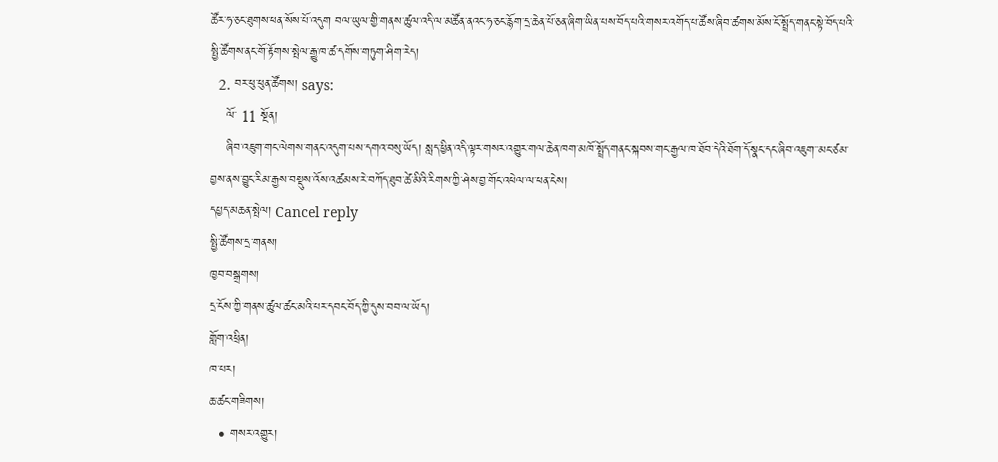ཚོར་ཧ་ཅང་ཐུགས་ཕན་སོས་པོ་འདུག བལ་ཡུལ་གྱི་གནས་ཚུལ་འདི་ལ་མཚོན་ནའང་ཧ་ཅང་རྙོག་དྲ་ཆེན་པོ་ཅན་ཞིག་ཡིན་པས་བོད་པའི་གསར་འགོད་པ་ཚོས་ཞིབ་ཚགས་མོས་ངོ་སྤྲོད་གནང་སྟེ་བོད་པའི་སྤྱི་ཚོགས་ནང་གོ་རྟོགས་སྤེལ་རྒྱུ་ཁ་ཚ་དགོས་གཏུག་ཤིག་རེད།
  2. བར་ཕུ་ཕུན་ཚོགས། says:
    ལོ་ 11 སྔོན།
    ཞིབ་འཇུག་གང་ལེགས་གནང་འདུག་པས་དགའ་བསུ་ཡོད། སླད་ཕྱིན་འདི་ལྟར་གསར་འགྱུར་གལ་ཆེན་ཁག་མཁོ་སྤྲོད་གནང་སྐབས་གང་རྒྱལ་ཁ་ཐོབ་དེའི་ཐོག་དོ་སྣང་དང་ཞིབ་འཇུག་་མང་ཙམ་བྱས་ནས་བྱུང་རིམ་རྒྱས་བསྡུས་འོས་འཚམས་རེ་བཀོད་ཐུབ་ཚེ་མིའི་རིགས་ཀྱི་ཤེས་བྱ་གོང་འཕེལ་ལ་ཕན་ངེས།
དཔྱད་མཆན་སྤེལ། Cancel reply
སྤྱི་ཚོགས་དྲ་གནས།
ཁྱབ་བསྒྲགས།
དྲ་ངོས་ཀྱི་གནས་ཚུལ་ཚང་མའི་པར་དབང་བོད་ཀྱི་དུས་བབ་ལ་ཡོད།
གློག་འཕྲིན།
ཁ་པར།
ཆ་ཚང་གཟིགས།
  • གསར་འགྱུར།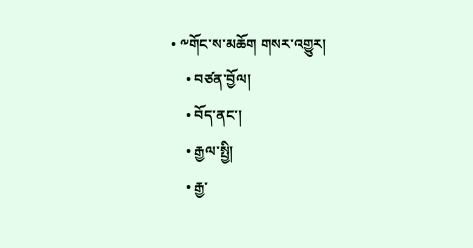• ༸གོང་ས་མཆོག གསར་འགྱུར།
    • བཙན་བྱོལ།
    • བོད་ནང་།
    • རྒྱལ་སྤྱི།
    • རྒྱ་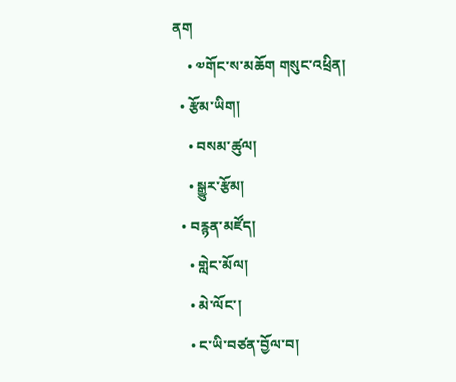ནག
    • ༧གོང་ས་མཆོག གསུང་འཕྲིན།
  • རྩོམ་ཡིག།
    • བསམ་ཚུལ།
    • སྒྱུར་རྩོམ།
  • བརྙན་མཛོད།
    • གླེང་མོལ།
    • མེ་ལོང་།
    • ང་ཡི་བཙན་བྱོལ་བ།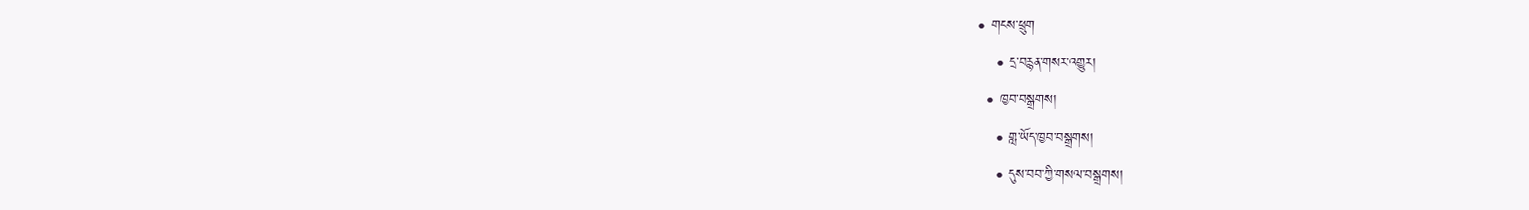• གངས་ཕྲུག
    • དྲ་བརྙན་གསར་འགྱུར།
  • ཁྱབ་བསྒྲགས།
    • གླ་ཡོད་ཁྱབ་བསྒྲགས།
    • དུས་བབ་ཀྱི་གསལ་བསྒྲགས།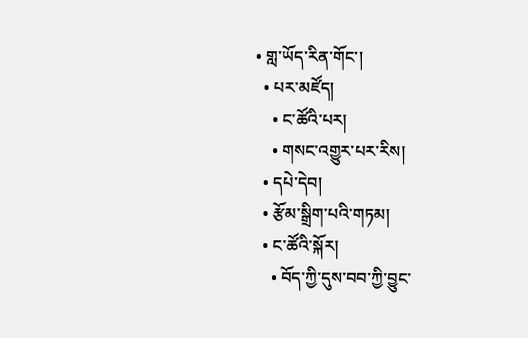• གླ་ཡོད་རིན་གོང་།
  • པར་མཛོད།
    • ང་ཚོའི་པར།
    • གསང་འགྱུར་པར་རིས།
  • དཔེ་དེབ།
  • རྩོམ་སྒྲིག་པའི་གཏམ།
  • ང་ཚོའི་སྐོར།
    • བོད་ཀྱི་དུས་བབ་ཀྱི་བྱུང་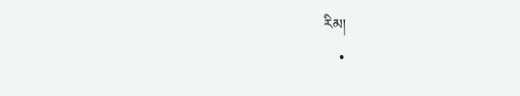རིམ།
    •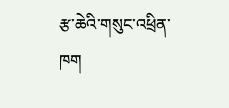རྩ་ཆེའི་གསུང་འཕྲིན་ཁག